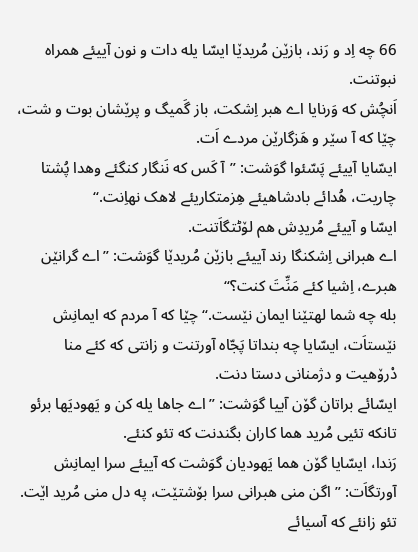66 چه اِد و رَند، بازێن مُریدێا ایسّا یله دات و نون آییئے همراه نبوتنت.
اَنچُش که وَرنایا اے هبر اِشکت، باز گَمیگ و پرێشان بوت و شت، چێا که آ سێر و هَزگارێن مردے اَت.
ایسّایا آییئے پَسّئوا گوَشت: ”آ کَس که نَنگار کنگئے وهدا پُشتا چاریت، هُدائے بادشاهیئے هِزمتکاریئے لاهک نهاِنت.“
ایسّا و آییئے مُریدِش هم لۆٹتگاَتنت.
اے هبرانی اِشکنگا رند آییئے بازێن مُریدێا گوَشت: ”اے گرانێن هبرے، اِشیا کئے مَنِّتَ کنت؟“
بله چه شما لهتێنا ایمان نێست.“ چێا که آ مردم که ایمانِش نێستاَت، ایسّایا چه بنداتا پَجّاه آورتنت و زانتی که کئے منا دْرۆهیت و دژمنانی دستا دنت.
ایسّائے براتان گۆن آییا گوَشت: ”اے جاها یله کن و یَهودیَها برئو تانکه تئیی مُرید هما کاران بگندنت که تئو کنئے.
رَندا، ایسّایا گۆن هما یَهودیان گوَشت که آییئے سرا ایمانِش آورتگاَت: ”اگن منی هبرانی سرا بۆشتێت، په دل منی مُرید اێت.
تئو زانئے که آسیائے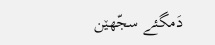دَمگئے سجّهێن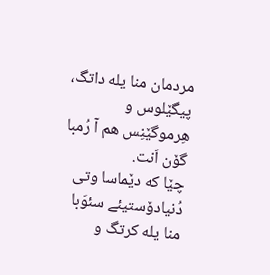مردمان منا یله داتگ، پیگێلوس و هِرموگێنِس هم آ رُمبا گۆن اَنت.
چێا که دێماسا وتی دُنیادۆستیئے سئوَبا منا یله کرتگ و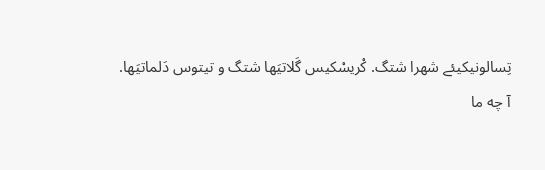تِسالونیکیئے شهرا شتگ. کْریسْکیس گَلاتیَها شتگ و تیتوس دَلماتیَها.
آ چه ما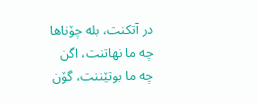در آتکنت، بله چۆناها چه ما نهاتنت، اگن چه ما بوتێننت، گۆن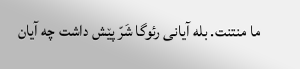ما منتنت. بله آیانی رئوگا شَرّ پێش داشت چه آیان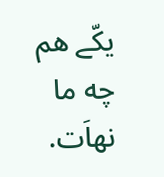یکّے هم چه ما نهاَت.